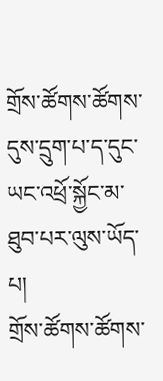གྲོས་ཚོགས་ཚོགས་དུས་དྲུག་པ་ད་དུང་ཡང་འཕྲོ་སྐྱོང་མ་ཐུབ་པར་ལུས་ཡོད་པ།
གྲོས་ཚོགས་ཚོགས་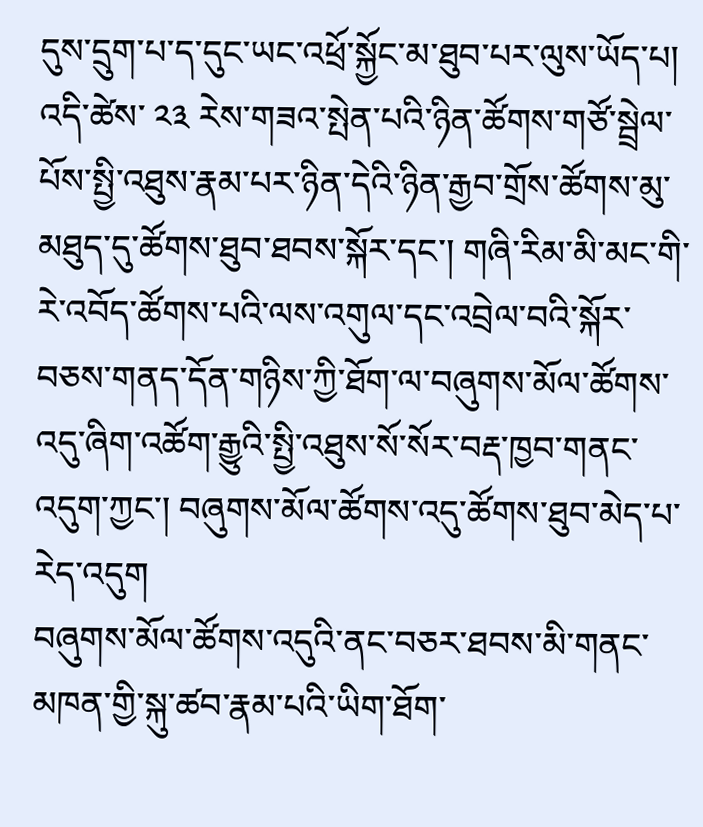དུས་དྲུག་པ་ད་དུང་ཡང་འཕྲོ་སྐྱོང་མ་ཐུབ་པར་ལུས་ཡོད་པ།
འདི་ཚེས་ ༢༣ རེས་གཟའ་སྤེན་པའི་ཉིན་ཚོགས་གཙོ་སྦྲེལ་པོས་སྤྱི་འཐུས་རྣམ་པར་ཉིན་དེའི་ཉིན་རྒྱབ་གྲོས་ཚོགས་མུ་མཐུད་དུ་ཚོགས་ཐུབ་ཐབས་སྐོར་དང་། གཞི་རིམ་མི་མང་གི་རེ་འབོད་ཚོགས་པའི་ལས་འགུལ་དང་འབྲེལ་བའི་སྐོར་བཅས་གནད་དོན་གཉིས་ཀྱི་ཐོག་ལ་བཞུགས་མོལ་ཚོགས་འདུ་ཞིག་འཚོག་རྒྱུའི་སྤྱི་འཐུས་སོ་སོར་བརྡ་ཁྱབ་གནང་འདུག་ཀྱང་། བཞུགས་མོལ་ཚོགས་འདུ་ཚོགས་ཐུབ་མེད་པ་རེད་འདུག
བཞུགས་མོལ་ཚོགས་འདུའི་ནང་བཅར་ཐབས་མི་གནང་མཁན་གྱི་སྐུ་ཚབ་རྣམ་པའི་ཡིག་ཐོག་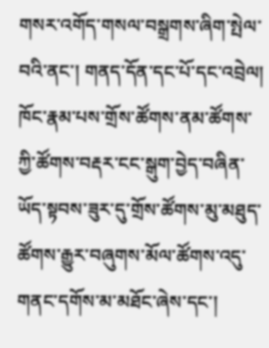གསར་འགོད་གསལ་བསྒྲགས་ཞིག་སྤེལ་བའི་ནང་། གནད་དོན་དང་པོ་དང་འབྲེལ། ཁོང་རྣམ་པས་གྲོས་ཚོགས་ནམ་ཚོགས་ཀྱི་ཚོགས་བརྡར་ངང་སྒུག་བྱེད་བཞིན་ཡོད་སྟབས་ཟུར་དུ་གྲོས་ཚོགས་མུ་མཐུད་ཚོགས་རྒྱུར་བཞུགས་མོལ་ཚོགས་འདུ་གནང་དགོས་མ་མཐོང་ཞེས་དང་།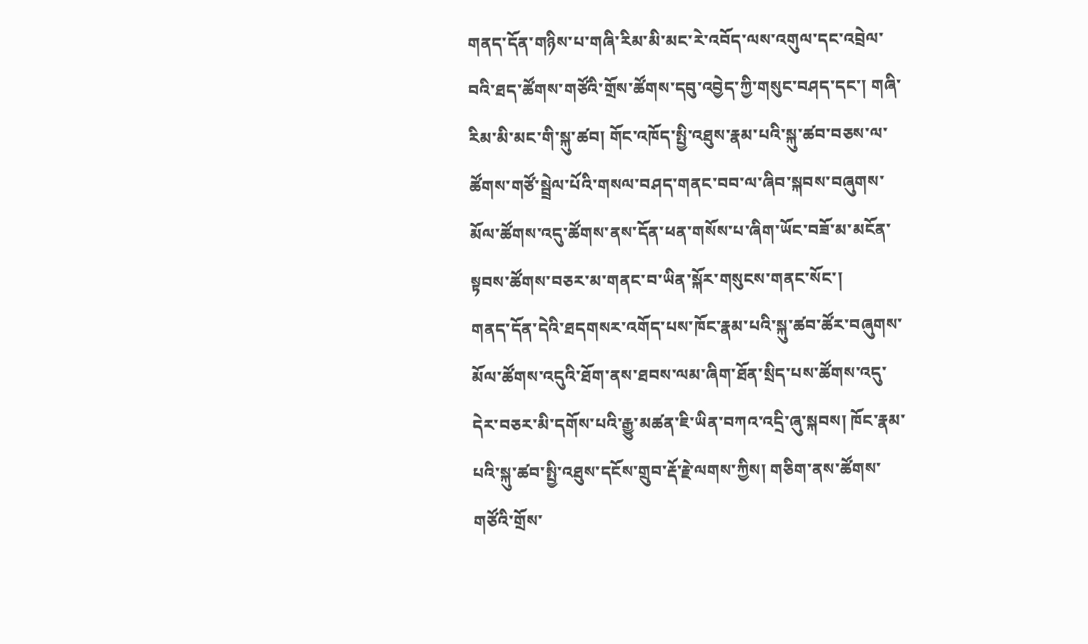གནད་དོན་གཉིས་པ་གཞི་རིམ་མི་མང་རེ་འབོད་ལས་འགུལ་དང་འབྲེལ་བའི་ཐད་ཚོགས་གཙོའི་གྲོས་ཚོགས་དབུ་འབྱེད་ཀྱི་གསུང་བཤད་དང་། གཞི་རིམ་མི་མང་གི་སྐུ་ཚབ། གོང་འཁོད་སྤྱི་འཐུས་རྣམ་པའི་སྐུ་ཚབ་བཅས་ལ་ཚོགས་གཙོ་སྦྲེལ་པོའི་གསལ་བཤད་གནང་བབ་ལ་ཞིབ་སྐབས་བཞུགས་མོལ་ཚོགས་འདུ་ཚོགས་ནས་དོན་ཕན་གསོས་པ་ཞིག་ཡོང་བཟོ་མ་མངོན་སྟབས་ཚོགས་བཅར་མ་གནང་བ་ཡིན་སྐོར་གསུངས་གནང་སོང་།
གནད་དོན་དེའི་ཐདགསར་འགོད་པས་ཁོང་རྣམ་པའི་སྐུ་ཚབ་ཚོར་བཞུགས་མོལ་ཚོགས་འདུའི་ཐོག་ནས་ཐབས་ལམ་ཞིག་ཐོན་སྲིད་པས་ཚོགས་འདུ་དེར་བཅར་མི་དགོས་པའི་རྒྱུ་མཚན་ཇི་ཡིན་བཀའ་འདྲི་ཞུ་སྐབས། ཁོང་རྣམ་པའི་སྐུ་ཚབ་སྤྱི་འཐུས་དངོས་གྲུབ་རྡོ་རྗེ་ལགས་ཀྱིས། གཅིག་ནས་ཚོགས་གཙོའི་གྲོས་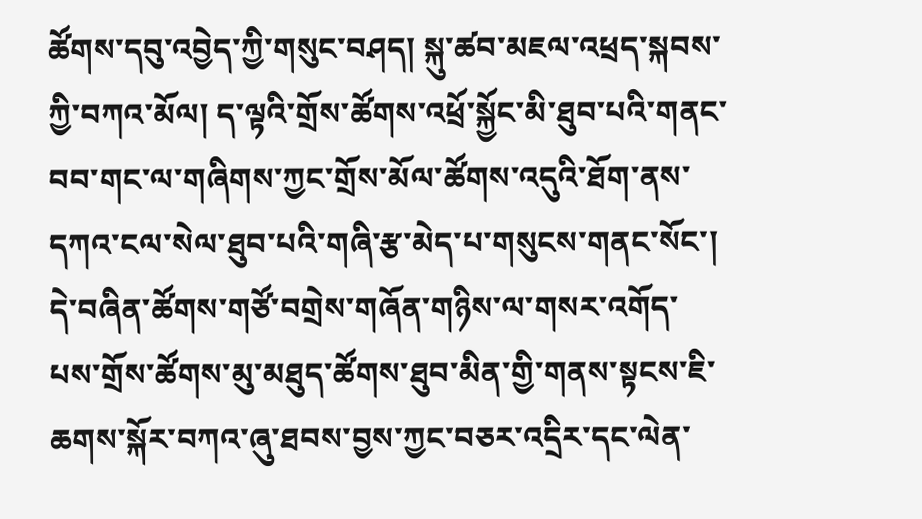ཚོགས་དབུ་འབྱེད་ཀྱི་གསུང་བཤད། སྐུ་ཚབ་མཇལ་འཕྲད་སྐབས་ཀྱི་བཀའ་མོལ། ད་ལྟའི་གྲོས་ཚོགས་འཕྲོ་སྐྱོང་མི་ཐུབ་པའི་གནང་བབ་གང་ལ་གཞིགས་ཀྱང་གྲོས་མོལ་ཚོགས་འདུའི་ཐོག་ནས་དཀའ་ངལ་སེལ་ཐུབ་པའི་གཞི་རྩ་མེད་པ་གསུངས་གནང་སོང་།
དེ་བཞིན་ཚོགས་གཙོ་བགྲེས་གཞོན་གཉིས་ལ་གསར་འགོད་པས་གྲོས་ཚོགས་མུ་མཐུད་ཚོགས་ཐུབ་མིན་གྱི་གནས་སྟངས་ཇི་ཆགས་སྐོར་བཀའ་ཞུ་ཐབས་བྱས་ཀྱང་བཅར་འདྲིར་དང་ལེན་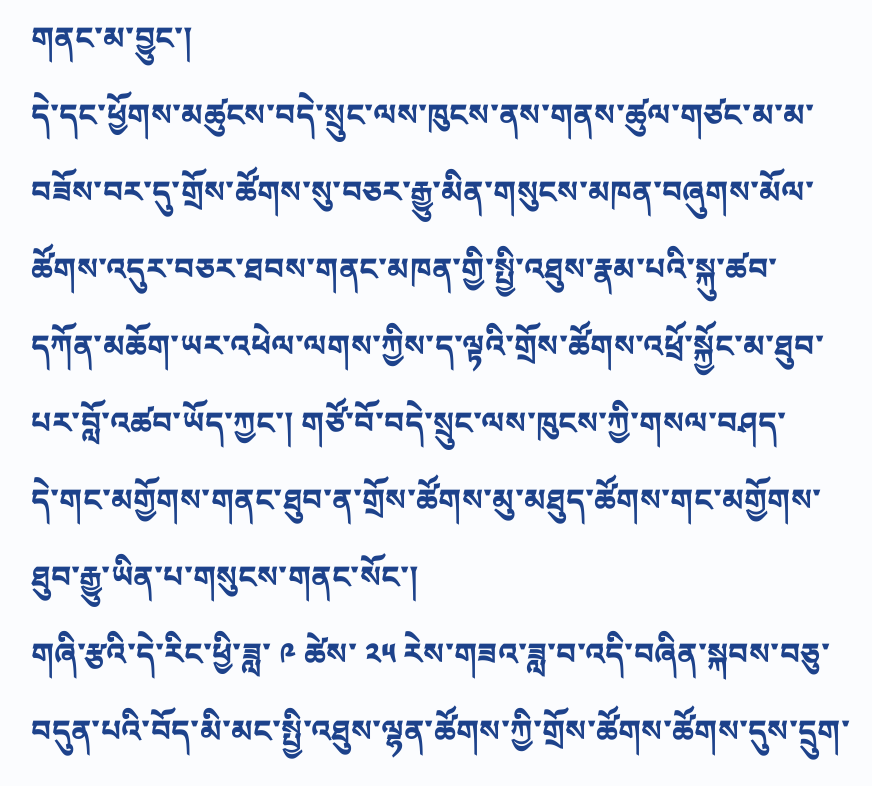གནང་མ་བྱུང་།
དེ་དང་ཕྱོགས་མཚུངས་བདེ་སྲུང་ལས་ཁུངས་ནས་གནས་ཚུལ་གཙང་མ་མ་བཟོས་བར་དུ་གྲོས་ཚོགས་སུ་བཅར་རྒྱུ་མིན་གསུངས་མཁན་བཞུགས་མོལ་ཚོགས་འདུར་བཅར་ཐབས་གནང་མཁན་གྱི་སྤྱི་འཐུས་རྣམ་པའི་སྐུ་ཚབ་དཀོན་མཆོག་ཡར་འཕེལ་ལགས་ཀྱིས་ད་ལྟའི་གྲོས་ཚོགས་འཕྲོ་སྐྱོང་མ་ཐུབ་པར་བློ་འཚབ་ཡོད་ཀྱང་། གཙོ་བོ་བདེ་སྲུང་ལས་ཁུངས་ཀྱི་གསལ་བཤད་
དེ་གང་མགྱོགས་གནང་ཐུབ་ན་གྲོས་ཚོགས་མུ་མཐུད་ཚོགས་གང་མགྱོགས་ཐུབ་རྒྱུ་ཡིན་པ་གསུངས་གནང་སོང་།
གཞི་རྩའི་དེ་རིང་ཕྱི་ཟླ་ ༩ ཚེས་ ༢༥ རེས་གཟའ་ཟླ་བ་འདི་བཞིན་སྐབས་བཅུ་བདུན་པའི་བོད་མི་མང་སྤྱི་འཐུས་ལྷན་ཚོགས་ཀྱི་གྲོས་ཚོགས་ཚོགས་དུས་དྲུག་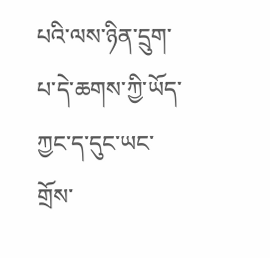པའི་ལས་ཉིན་དྲུག་པ་དེ་ཆགས་ཀྱི་ཡོད་ཀྱང་ད་དུང་ཡང་གྲོས་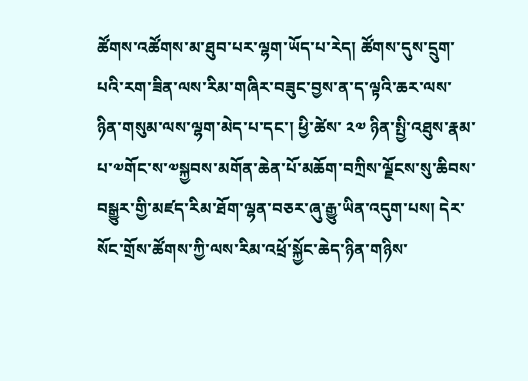ཚོགས་འཚོགས་མ་ཐུབ་པར་ལྷག་ཡོད་པ་རེད། ཚོགས་དུས་དྲུག་པའི་རག་ཟིན་ལས་རིམ་གཞིར་བཟུང་བྱས་ན་ད་ལྟའི་ཆར་ལས་ཉིན་གསུམ་ལས་ལྷག་མེད་པ་དང་། ཕྱི་ཚེས་ ༢༧ ཉིན་སྤྱི་འཐུས་རྣམ་པ་༧གོང་ས་༧སྐྱབས་མགོན་ཆེན་པོ་མཆོག་བཀྲིས་ལྗོངས་སུ་ཆིབས་བསྒྱུར་གྱི་མཛད་རིམ་ཐོག་ལྷན་བཅར་ཞུ་རྒྱུ་ཡིན་འདུག་པས། དེར་སོང་གྲོས་ཚོགས་ཀྱི་ལས་རིམ་འཕྲོ་སྐྱོང་ཆེད་ཉིན་གཉིས་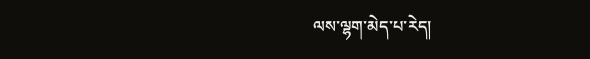ལས་ལྷག་མེད་པ་རེད།